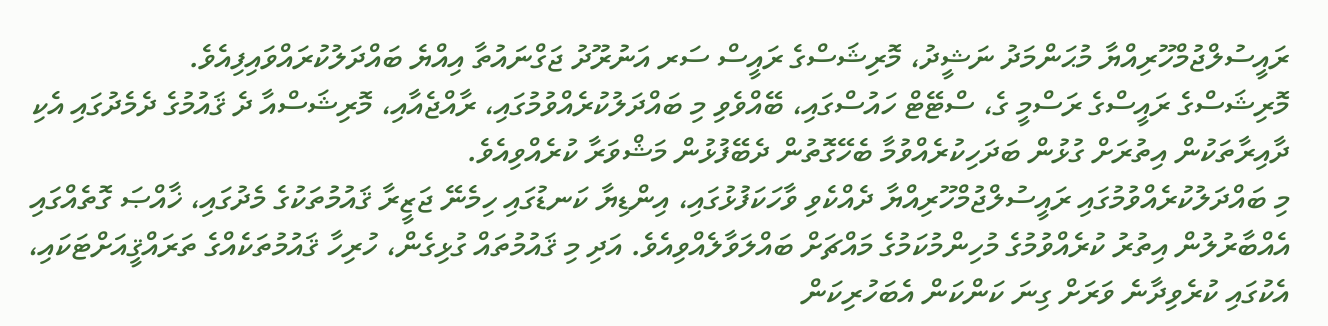ރައީސުލްޖުމްހޫރިއްޔާ މުޙަންމަދު ނަޝީދު، މޮރިޝަސްގެ ރައީސް ސަރ އަނުރޫދު ޖަގްނައުތާ އިއްޔެ ބައްދަލުކުރައްވައިފިއެވެ.
މޮރިޝަސްގެ ރައީސްގެ ރަސްމީ ގެ، ސްޓޭޓް ހައުސްގައި، ބޭއްވެވި މި ބައްދަލުކުރެއްވުމުގައި، ރާއްޖެއާއި، މޮރިޝަސްއާ ދެ ޤައުމުގެ ދެމެދުގައި އެކި ދާއިރާތަކުން އިތުރަށް ގުޅުން ބަދަހިކުރެއްވުމާ ބެހޭގޮތުން ދެބޭފުޅުން މަޝްވަރާ ކުރެއްވިއެވެ.
މި ބައްދަލުކުރެއްވުމުގައި ރައީސުލްޖުމްހޫރިއްޔާ ދެއްކެވި ވާހަކަފުޅުގައި، އިންޑިޔާ ކަނޑުގައި ހިމެނޭ ޖަޒީރާ ޤައުމުތަކުގެ މެދުގައި، ޚާއްޞަ ގޮތެއްގައި އެއްބާރުލުން އިތުރު ކުރެއްވުމުގެ މުހިންމުކަމުގެ މައްޗަށް ބައްލަވާލެއްވިއެވެ. އަދި މި ޤައުމުތައް ގުޅިގެން، ހުރިހާ ޤައުމުތަކެއްގެ ތަރައްޤީއަށްޓަކައި، އެކުގައި ކުރެވިދާނެ ވަރަށް ގިނަ ކަންކަން އެބަހުރިކަން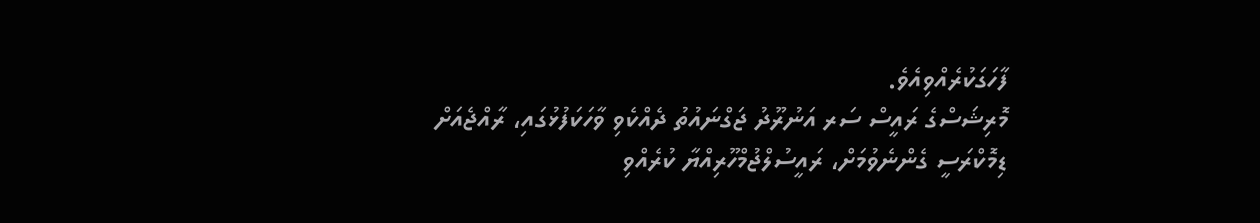ފާހަގަކުރެއްވިއެވެ.
މޮރިޝަސްގެ ރައީސް ސަރ އަނުރޫދު ޖަގްނައުތު ދެއްކެވި ވާހަކަފުޅުގައި، ރާއްޖެއަށް ޑިމޮކްރަސީ ގެންނެވުމަށް، ރައީސުލްޖުމްހޫރިއްޔާ ކުރެއްވި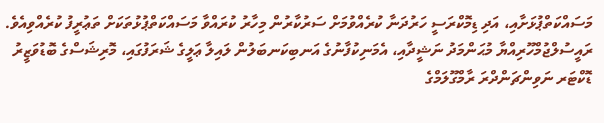މަސައްކަތްޕުޅަށާއި، އަދި ޑިމޮކްރަސީ ހަރުދަނާ ކުރެއްވުމަށް ސަރުކާރުން މިހާރު ކުރައްވާ މަސައްކަތްޕުޅުތަކަށް ތަޢުރީފު ކުރެއްވިއެވެ.
ރައީސުލްޖުމްހޫރިއްޔާ މުޙަންމަދު ނަޝީދާއި، އެމަނިކުފާނުގެ އަނބިކަނބަލުން ލައިލާ ޢަލީގެ ޝަރަފުގައި، މޮރިޝަސްގެ ބޮޑުވަޒީރު ޑޮކްޓަރ ނަވިންޗަންދްރަ ރާމްގޫލަމްގެ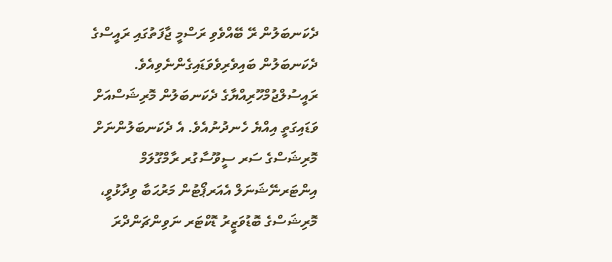ދެކަނބަލުން ރޭ ބޭއްވެވި ރަސްމީ ޖާފަތުގައި ރައީސްގެ ދެކަނބަލުން ބައިވެރިވެވަޑައިގެންނެވިއެވެ.
ރައީސުލްޖުމްހޫރިއްޔާގެ ދެކަނބަލުން މޮރިޝަސްއަށް ވަޑައިގަތީ އިއްޔެ ހެނދުނުއެވެ. އެ ދެކަނބަލުންނަށް މޮރިޝަސްގެ ސަރ ސީވޫސާގުރ ރާމްގޫލަމް އިންޓަރނޭޝަނަލް އެއަރޕޯޓުން މަރުޙަބާ ވިދާޅުވީ، މޮރިޝަސްގެ ބޮޑުވަޒީރު ޑޮކްޓަރ ނަވިންޗަންދްރަ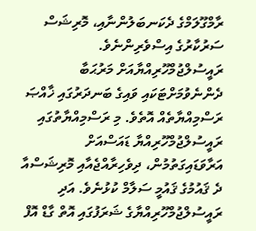ރާމްގޫލަމްގެ ދެކަނބަލުންނާއި، މޮރިޝަސް ސަރުކާރުގެ އިސްވެރިންނެވެ.
ރައީސުލްޖުމްހޫރިއްޔާއަށް މަރުޙަބާ ދެންނެވުމަށްޓަކައި ވައިގެ ބަނދަރުގައި ޚާއްޞަ ރަސްމިއްޔާތެއް އޮތެވެ. މި ރަސްމިއްޔާތުގައި ރައީސުލްޖުމްހޫރިއްޔާ ޑައަސްއަށް އަރާވަޑައިގަތުމުން، ދިވެހިރާއްޖެއާއި މޮރިޝަސްއާ ދެ ޤައުމުގެ ޤައުމީ ސަލާމް ކުޅުނެވެ. އަދި ރައީސުލްޖުމްހޫރިއްޔާގެ ޝަރަފުގައި އޮތް ގާޑް އޮފް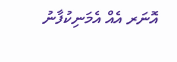އޮނަރ އެއް އެމަނިކުފާނު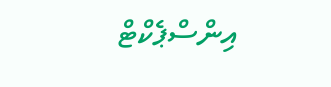އިންސްޕެކްޓް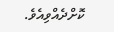ކޮށްދެއްވިއެވެ.